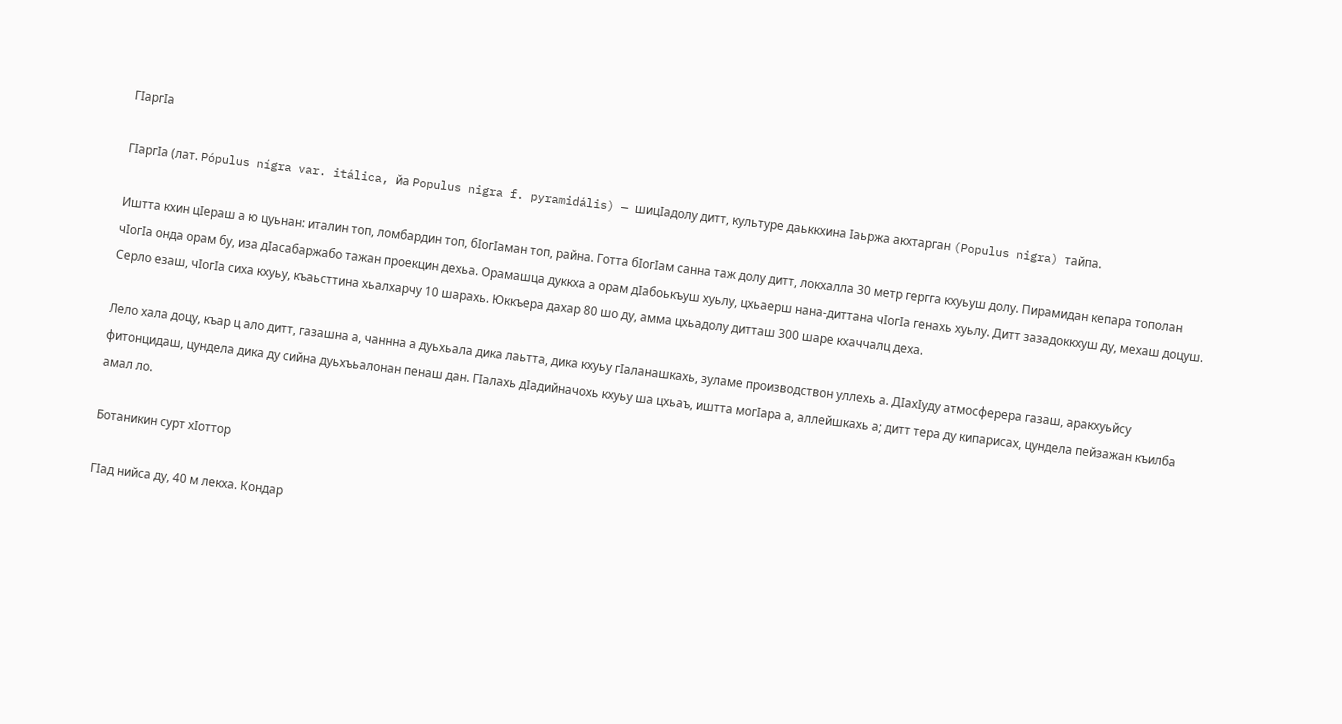ГӀаргӀа

ГӀаргӀа (лат. Pópulus nígra var. itálica, йа Populus nigra f. pyramidális) — шицӀадолу дитт, культуре даьккхина Ӏаьржа акхтарган (Populus nigra) тайпа.

Иштта кхин цӀераш а ю цуьнан: италин топ, ломбардин топ, бӀогӀаман топ, райна. Готта бӀогӀам санна таж долу дитт, локхалла 30 метр гергга кхуьуш долу. Пирамидан кепара тополан чӀогӀа онда орам бу, иза дӀасабаржабо тажан проекцин дехьа. Орамашца дуккха а орам дӀабоькъуш хуьлу, цхьаерш нана-диттана чӀогӀа генахь хуьлу. Дитт зазадоккхуш ду, мехаш доцуш. Серло езаш, чӀогӀа сиха кхуьу, къаьсттина хьалхарчу 10 шарахь. Юккъера дахар 80 шо ду, амма цхьадолу дитташ 300 шаре кхаччалц деха.

Лело хала доцу, къар ц ало дитт, газашна а, чаннна а дуьхьала дика лаьтта, дика кхуьу гӀаланашкахь, зуламе производствон уллехь а. ДӀахӀуду атмосферера газаш, аракхуьйсу фитонцидаш, цундела дика ду сийна дуьхъьалонан пенаш дан. ГӀалахь дӀадийначохь кхуьу ша цхьаъ, иштта могӀара а, аллейшкахь а; дитт тера ду кипарисах, цундела пейзажан къилба амал ло.

Ботаникин сурт хӀоттор

ГӀад нийса ду, 40 м лекха. Кондар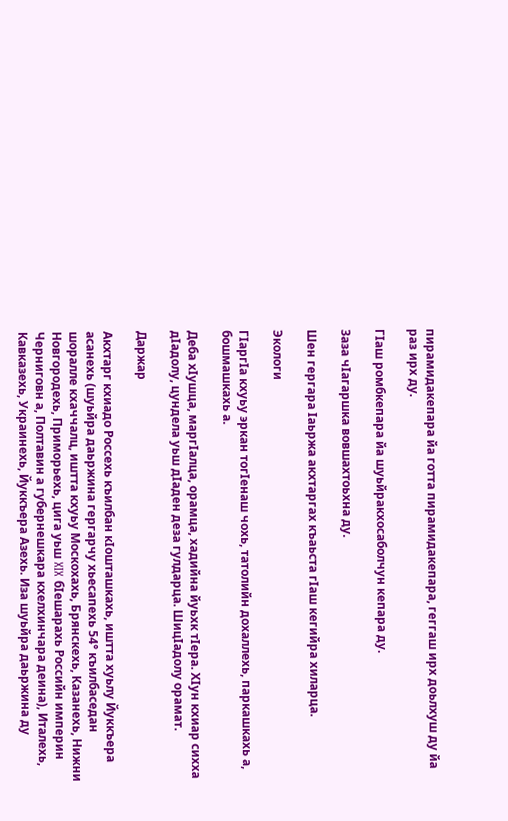пирамидакепара йа готта пирамидакепара, геггаш ирх доьлхуш ду йа раз ирх ду.

ГӀаш ромбкепара йа шуьйракхосаболчун кепара ду.

Заза чӀагаршка вовшахтоьхна ду.

Шен гергара Ӏаьржа акхтаргах къаьста гӀаш кегийра хиларца.

Экологи

ГӀаргӀа кхуьу эркан тогӀенаш чохь, татолийн дохаллехь, паркашкахь а, бошмашкахь а.

Деба хӀушца, маргӀалца, орамца, хадийна йуьхк тӀера. ХӀун кхиар сихха дӀадолу, цундела уьш дӀаден деза гулдарца. ШицӀадолу орамат.

Даржар

Акхтарг кхиадо Россехь къилбан кӀошташкахь, иштта хуьлу Йуккъера асанехь (шуьйра даьржина гергарчу хьесапехь 54° къилбаседан шоралле кхаччалц, иштта кхуьу Москохахь, Брянскехь, Казанехь, Нижни Новгородехь, Приморьехь, цига уьш XIX бӀешарахь Российн империн Черниговн а, Полтавин а губернешкара кхелхинчара деина), Италехь, Кавказехь, Украинехь, Йуккъера Азехь. Иза шуьйра даьржина ду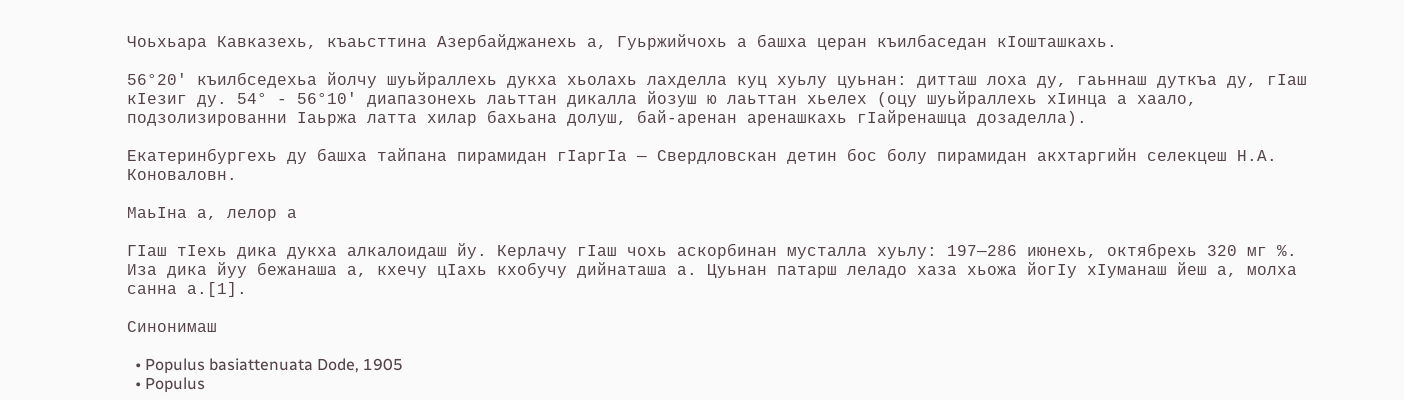Чоьхьара Кавказехь, къаьсттина Азербайджанехь а, Гуьржийчохь а башха церан къилбаседан кӀошташкахь.

56°20ʹ къилбседехьа йолчу шуьйраллехь дукха хьолахь лахделла куц хуьлу цуьнан: дитташ лоха ду, гаьннаш дуткъа ду, гӀаш кӀезиг ду. 54° - 56°10ʹ диапазонехь лаьттан дикалла йозуш ю лаьттан хьелех (оцу шуьйраллехь хӀинца а хаало, подзолизированни Ӏаьржа латта хилар бахьана долуш, бай-аренан аренашкахь гӀайренашца дозаделла).

Екатеринбургехь ду башха тайпана пирамидан гӀаргӀа — Свердловскан детин бос болу пирамидан акхтаргийн селекцеш Н.А. Коноваловн.

МаьӀна а, лелор а

ГӀаш тӀехь дика дукха алкалоидаш йу. Керлачу гӀаш чохь аскорбинан мусталла хуьлу: 197—286 июнехь, октябрехь 320 мг %. Иза дика йуу бежанаша а, кхечу цӀахь кхобучу дийнаташа а. Цуьнан патарш леладо хаза хьожа йогӀу хӀуманаш йеш а, молха санна а.[1].

Синонимаш

  • Populus basiattenuata Dode, 1905
  • Populus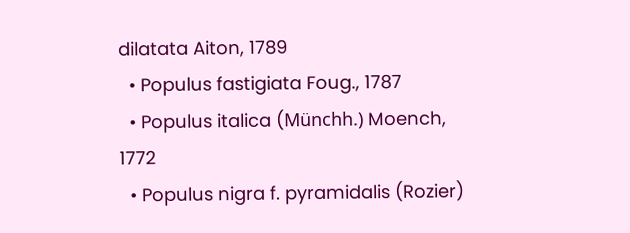dilatata Aiton, 1789
  • Populus fastigiata Foug., 1787
  • Populus italica (Münchh.) Moench, 1772
  • Populus nigra f. pyramidalis (Rozier)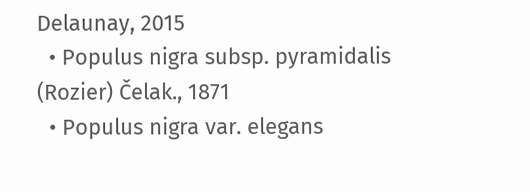Delaunay, 2015
  • Populus nigra subsp. pyramidalis (Rozier) Čelak., 1871
  • Populus nigra var. elegans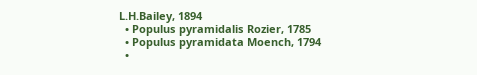L.H.Bailey, 1894
  • Populus pyramidalis Rozier, 1785
  • Populus pyramidata Moench, 1794
  •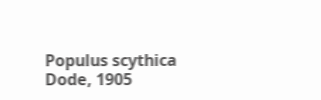Populus scythica Dode, 1905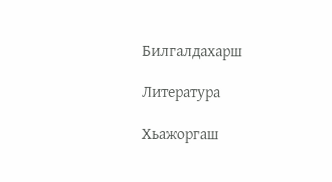Билгалдахарш

Литература

Хьажоргаш